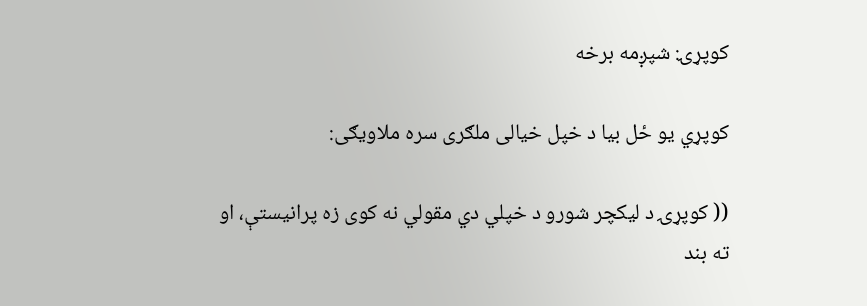کوپړۍ: شپږمه برخه

کوپړي یو ځل بیا د خپل خیالی ملګری سره ملاويګی:

(( کوپړۍ د ليکچر شورو د خپلي دي مقولي نه کوی زه پرانيستې، او ته بند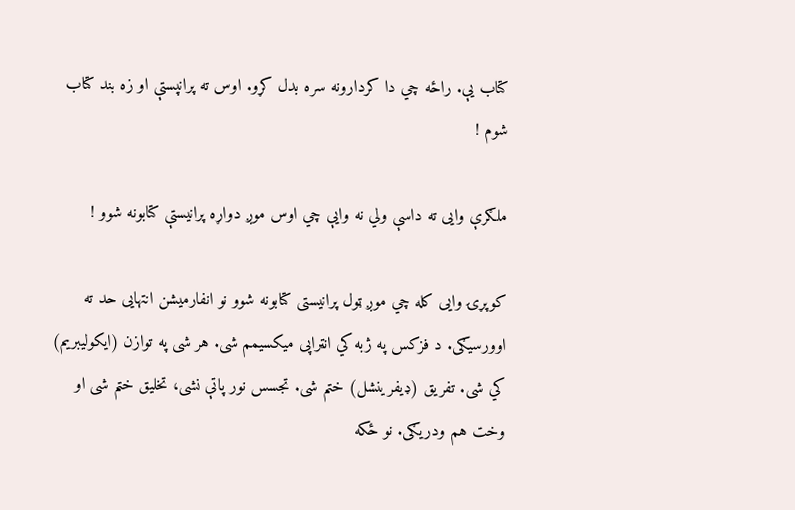کتاب یې. راځه چي دا کردارونه سره بدل کړو. اوس ته پرانپستې او زه بند کتاب شوم !

ملګرې وایی ته داسې ولي نه وايې چي اوس موږ دواړه پرانيستې کتابونه شوو !

کوپړۍ وایی کله چي موږ ټول پرانيستی کتابونه شوو نو انفارميشن انتهایی حد ته اوورسيګی. د فزکس په ژبه کي انټراپی میکسیمم شی. هر شی په توازن (ايکولیبریم) کي شی. تفریق (ډيفرينشل) ختم شی. تجسس نور پاتې نشی، تخلیق ختم شی او وخت هم ودريګی. نو ځکه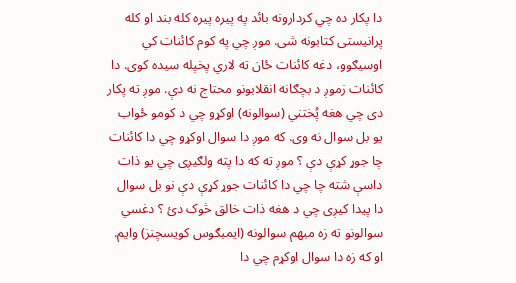دا پکار ده چي کردارونه بائد په پيره پيره کله بند او کله پرانيستی کتابونه شی. موږ چي په کوم کائنات کي اوسيګوو، دغه کائنات ځان ته لاري پخپله سیده کوی. دا کائنات زموږ د بچګانه انقلابونو محتاج نه دې. موږ ته پکار دی چي هغه پُختني (سوالونه) اوکړو چي د کومو ځواب یو بل سوال نه وی. که موږ دا سوال اوکړو چي دا کائنات چا جوړ کړې دې ؟ موږ ته که دا پته ولګيږی چي یو ذات داسې شته چا چي دا کائنات جوړ کړې دې نو بل سوال دا پیدا کيږی چي د هغه ذات خالق څوک دئ ؟ دغسي سوالونو ته زه مبهم سوالونه (ايمبګوس کويسچنز) وایم. او که زه دا سوال اوکړم چي دا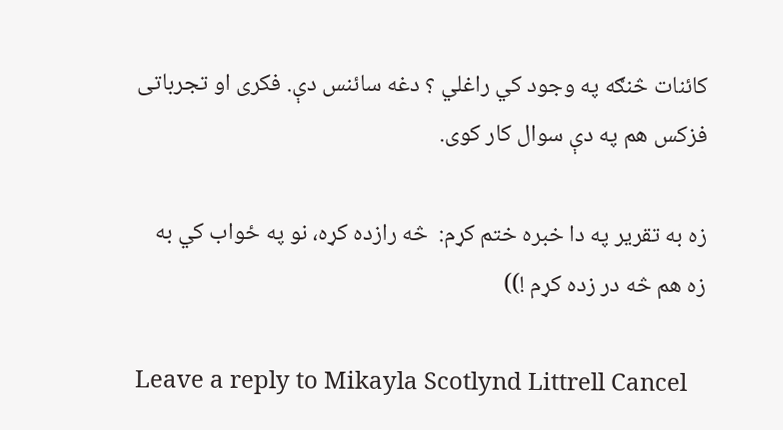کائنات څنګه په وجود کي راغلي ؟ دغه سائنس دې. فکری او تجرباتی فزکس هم په دې سوال کار کوی.

زه به تقریر په دا خبره ختم کړم:  څه رازده کړه، نو په ځواب کي به  زه هم څه در زده کړم !))

Leave a reply to Mikayla Scotlynd Littrell Cancel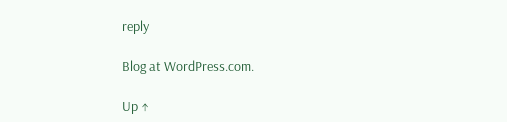reply

Blog at WordPress.com.

Up ↑